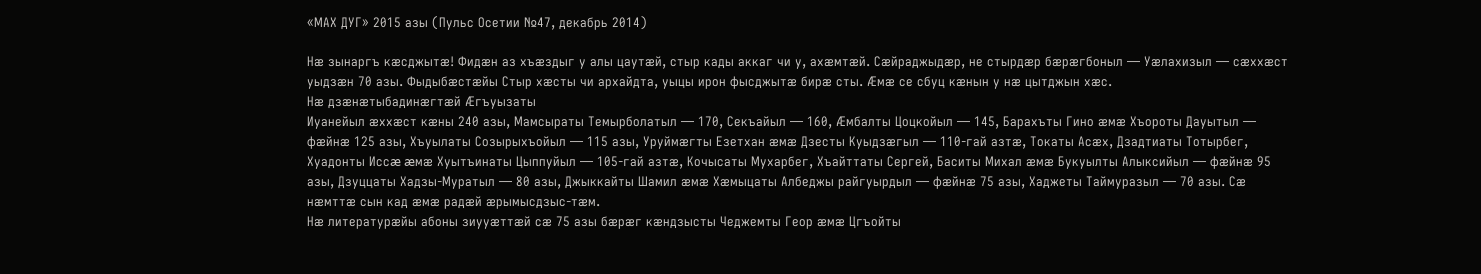«МАХ ДУГ» 2015 азы (Пульс Осетии №47, декабрь 2014)

Нæ зынаргъ кæсджытæ! Фидæн аз хъæздыг у алы цаутæй, стыр кады аккаг чи у, ахæмтæй. Сæйраджыдæр, не стырдæр бæрæгбоныл — Уæлахизыл — сæххæст уыдзæн 70 азы. Фыдыбæстæйы Стыр хæсты чи архайдта, уыцы ирон фысджытæ бирæ сты. Æмæ се сбуц кæнын у нæ цытджын хæс.
Нæ дзæнæтыбадинæгтæй Æгъуызаты
Иуанейыл æххæст кæны 240 азы, Мамсыраты Темырболатыл — 170, Секъайыл — 160, Æмбалты Цоцкойыл — 145, Барахъты Гино æмæ Хъороты Дауытыл — фæйнæ 125 азы, Хъуылаты Созырыхъойыл — 115 азы, Уруймæгты Езетхан æмæ Дзесты Куыдзæгыл — 110-гай азтæ, Токаты Асæх, Дзадтиаты Тотырбег, Хуадонты Иссæ æмæ Хуытъинаты Цыппуйыл — 105-гай азтæ, Кочысаты Мухарбег, Хъайттаты Сергей, Баситы Михал æмæ Букуылты Алыксийыл — фæйнæ 95 азы, Дзуццаты Хадзы-Муратыл — 80 азы, Джыккайты Шамил æмæ Хæмыцаты Албеджы райгуырдыл — фæйнæ 75 азы, Хаджеты Таймуразыл — 70 азы. Сæ нæмттæ сын кад æмæ радæй æрымысдзыс-тæм.
Нæ литературæйы абоны зиууæттæй сæ 75 азы бæрæг кæндзысты Чеджемты Геор æмæ Цгъойты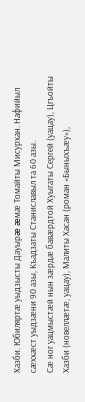Хазби. Юбиляртæ уыдзысты Дауырæ æмæ Томайты Мисурхан. Нафийыл сæххæст уыдзæни 90 азы, Къадзаты Станиславыл та 60 азы.
Сæ ног уацмыстæй нын зæрдæ бавæрдтой Хуыгаты Сергей (уацау), Цгъойты Хазби (новеллæтæ, уацау), Малиты Хасан (роман «Быныхъæу»),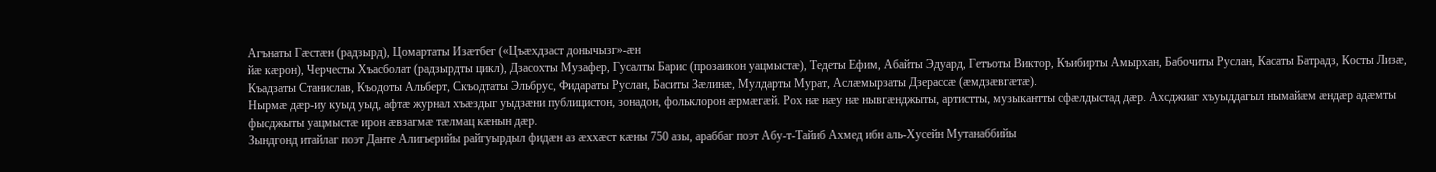Агънаты Гæстæн (радзырд), Цомартаты Изæтбег («Цъæхдзаст донычызг»-æн
йæ кæрон), Черчесты Хъасболат (радзырдты цикл), Дзасохты Музафер, Гусалты Барис (прозаикон уацмыстæ), Тедеты Ефим, Абайты Эдуард, Гетъоты Виктор, Къибирты Амырхан, Бабочиты Руслан, Касаты Батрадз, Косты Лизæ, Къадзаты Станислав, Къодоты Альберт, Скъодтаты Эльбрус, Фидараты Руслан, Баситы Зæлинæ, Мулдарты Мурат, Аслæмырзаты Дзерассæ (æмдзæвгæтæ).
Нырмæ дæр-иу куыд уыд, афтæ журнал хъæздыг уыдзæни публицистон, зонадон, фольклорон æрмæгæй. Рох нæ нæу нæ нывгæнджыты, артистты, музыкантты сфæлдыстад дæр. Ахсджиаг хъуыддагыл нымайæм æндæр адæмты фысджыты уацмыстæ ирон æвзагмæ тæлмац кæнын дæр.
Зындгонд итайлаг поэт Данте Алигьерийы райгуырдыл фидæн аз æххæст кæны 750 азы, араббаг поэт Абу-т-Тайиб Ахмед ибн аль-Хусейн Мутанаббийы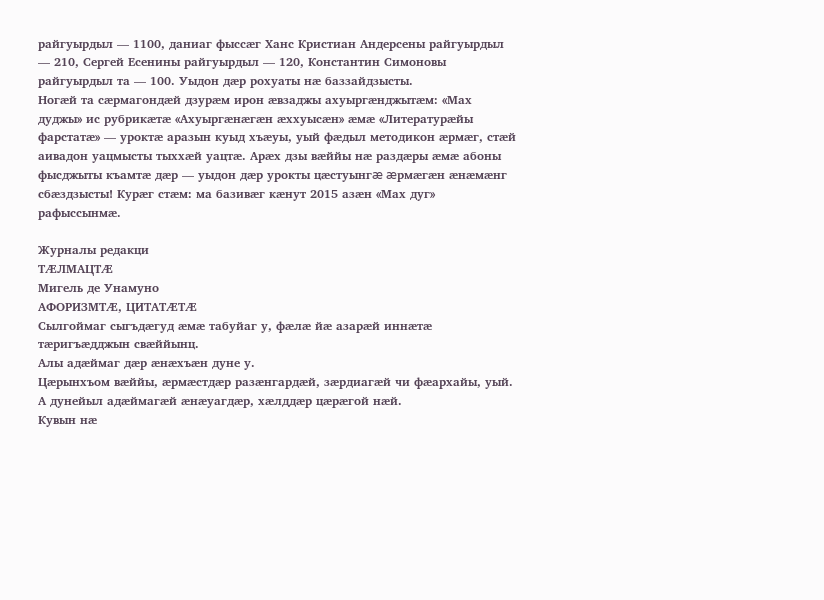райгуырдыл — 1100, даниаг фыссæг Ханс Кристиан Андерсены райгуырдыл — 210, Сергей Есенины райгуырдыл — 120, Константин Симоновы райгуырдыл та — 100. Уыдон дæр рохуаты нæ баззайдзысты.
Ногæй та сæрмагондæй дзурæм ирон æвзаджы ахуыргæнджытæм: «Мах дуджы» ис рубрикæтæ «Ахуыргæнæгæн æххуысæн» æмæ «Литературæйы фарстатæ» — уроктæ аразын куыд хъæуы, уый фæдыл методикон æрмæг, стæй аивадон уацмысты тыххæй уацтæ. Арæх дзы вæййы нæ раздæры æмæ абоны фысджыты къамтæ дæр — уыдон дæр урокты цæстуынгæ æрмæгæн æнæмæнг сбæздзысты! Курæг стæм: ма базивæг кæнут 2015 азæн «Мах дуг» рафыссынмæ.

Журналы редакци
ТÆЛМАЦТÆ
Мигель де Унамуно
АФОРИЗМТÆ, ЦИТАТÆТÆ
Сылгоймаг сыгъдæгуд æмæ табуйаг у, фæлæ йæ азарæй иннæтæ тæригъæдджын свæййынц.
Алы адæймаг дæр æнæхъæн дуне у.
Цæрынхъом вæййы, æрмæстдæр разæнгардæй, зæрдиагæй чи фæархайы, уый.
А дунейыл адæймагæй æнæуагдæр, хæлддæр цæрæгой нæй.
Кувын нæ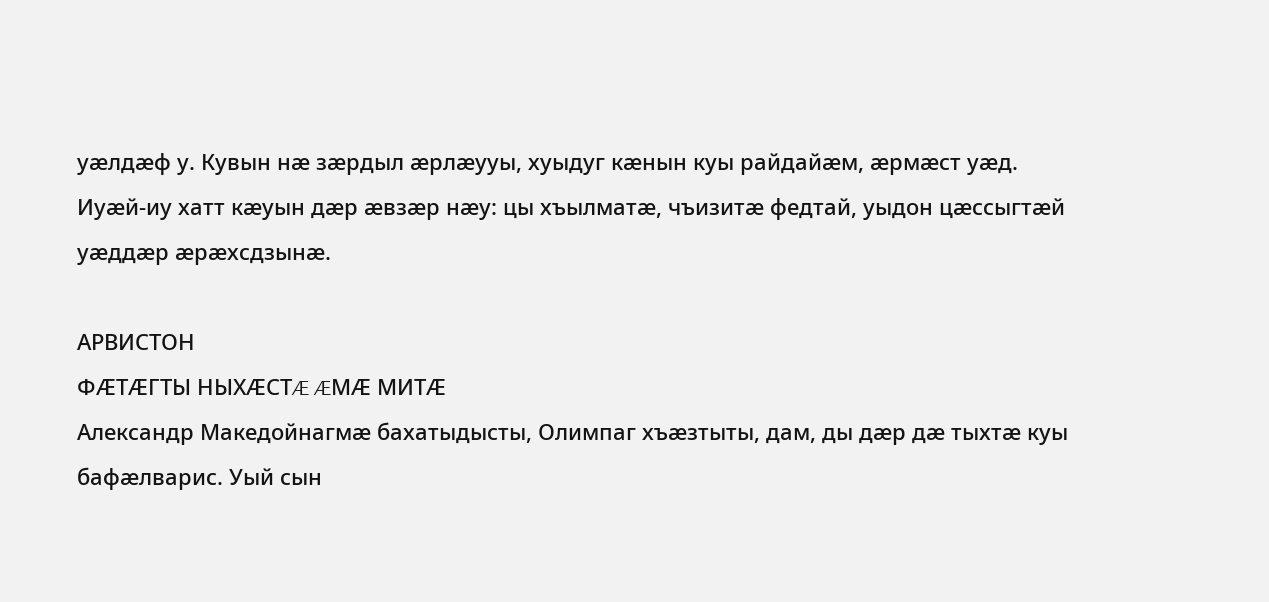уæлдæф у. Кувын нæ зæрдыл æрлæууы, хуыдуг кæнын куы райдайæм, æрмæст уæд.
Иуæй-иу хатт кæуын дæр æвзæр нæу: цы хъылматæ, чъизитæ федтай, уыдон цæссыгтæй уæддæр æрæхсдзынæ.

АРВИСТОН
ФÆТÆГТЫ НЫХÆСТÆ ÆМÆ МИТÆ
Александр Македойнагмæ бахатыдысты, Олимпаг хъæзтыты, дам, ды дæр дæ тыхтæ куы бафæлварис. Уый сын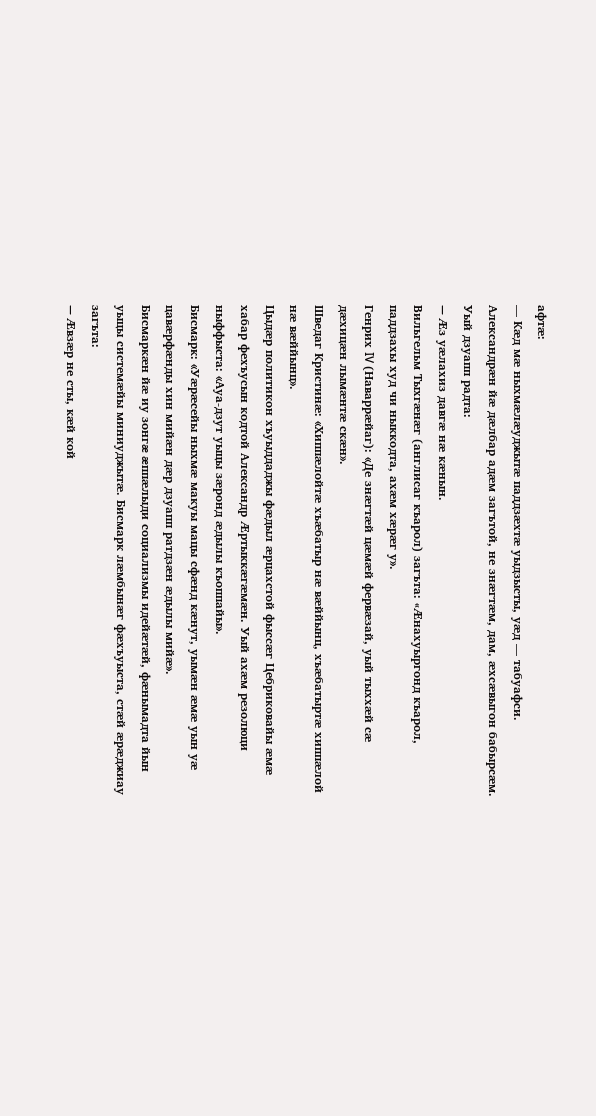афтæ:
— Кæд мæ ныхмæлæуджытæ паддзæхтæ уыдзысты, уæд — табуафси.
Александрæн йæ дæлбар адæм загътой, не знæгтæм, дам, æхсæвыгон бабырсæм. Уый дзуапп радта:
— Æз уæлахиз давгæ нæ кæнын.
Вильгельм Тыхгæнæг (англисаг къарол) загъта: «Æнахуыргонд къарол, паддзахы худ чи ныккодта, ахæм хæрæг у».
Генрих IV (Наваррæйаг): «Де знæгтæй цæмæй фервæзай, уый тыххæй сæ дæхицæн лымæнтæ скæн».
Шведаг Кристинæ: «Хиппæлойтæ хъæбатыр нæ вæййынц, хъæбатыртæ хиппæлой нæ вæййынц».
Цыдæр политикон хъуыддаджы фæдыл æрцахстой фыссæг Цебриковайы æмæ хабар фехъусын кодтой Александр Æртыккæгæмæн. Уый ахæм резолюци ныффыста: «Ауа-дзут уыцы зæронд æдылы къоппайы».
Бисмарк: «Уæрæсейы ныхмæ макуы мацы сфæнд кæнут, уымæн æмæ уын уæ цавæрфæнды хин мийæн дæр дзуапп ратдзæн æдылы мийæ».
Бисмаркæн йæ иу зонгæ æппæлыди социализмы идейæтæй, фæнымадта йын уыцы системæйы миниуджытæ. Бисмарк лæмбынæг фæхъуыста, стæй æрæджиау загъта:
— Æвзæр не сты, кæй кой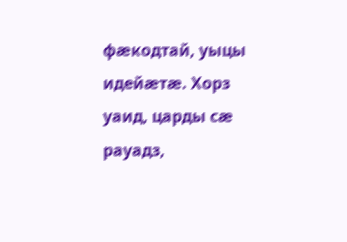фæкодтай, уыцы идейæтæ. Хорз уаид, царды сæ рауадз,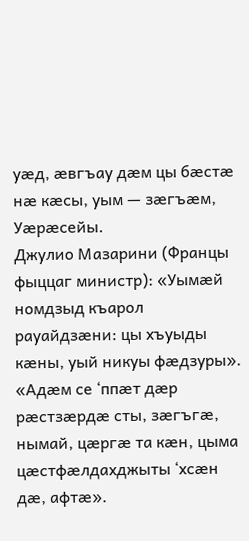уæд, æвгъау дæм цы бæстæ нæ кæсы, уым — зæгъæм, Уæрæсейы.
Джулио Мазарини (Францы фыццаг министр): «Уымæй номдзыд къарол рауайдзæни: цы хъуыды кæны, уый никуы фæдзуры». «Адæм се ‘ппæт дæр рæстзæрдæ сты, зæгъгæ, нымай, цæргæ та кæн, цыма цæстфæлдахджыты ‘хсæн дæ, афтæ».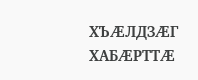ХЪÆЛДЗÆГ ХАБÆРТТÆ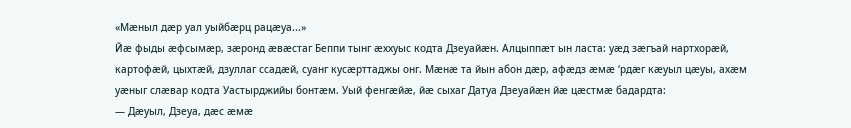«Мæныл дæр уал уыйбæрц рацæуа...»
Йæ фыды æфсымæр, зæронд æвæстаг Беппи тынг æххуыс кодта Дзеуайæн. Алцыппæт ын ласта: уæд зæгъай нартхорæй, картофæй, цыхтæй, дзуллаг ссадæй, суанг кусæрттаджы онг. Мæнæ та йын абон дæр, афæдз æмæ ‘рдæг кæуыл цæуы, ахæм уæныг слæвар кодта Уастырджийы бонтæм. Уый фенгæйæ, йæ сыхаг Датуа Дзеуайæн йæ цæстмæ бадардта:
— Дæуыл, Дзеуа, дæс æмæ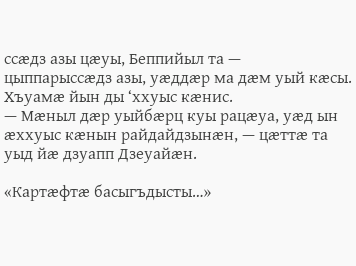ссæдз азы цæуы, Беппийыл та — цыппарыссæдз азы, уæддæр ма дæм уый кæсы. Хъуамæ йын ды ‘ххуыс кæнис.
— Мæныл дæр уыйбæрц куы рацæуа, уæд ын æххуыс кæнын райдайдзынæн, — цæттæ та уыд йæ дзуапп Дзеуайæн.

«Картæфтæ басыгъдысты…»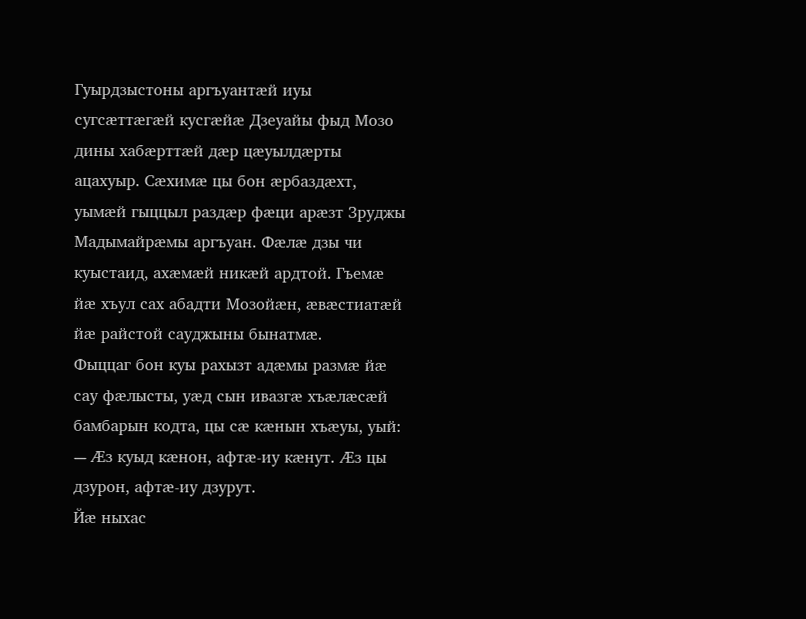Гуырдзыстоны аргъуантæй иуы сугсæттæгæй кусгæйæ Дзеуайы фыд Мозо дины хабæрттæй дæр цæуылдæрты ацахуыр. Сæхимæ цы бон æрбаздæхт, уымæй гыццыл раздæр фæци арæзт Зруджы Мадымайрæмы аргъуан. Фæлæ дзы чи куыстаид, ахæмæй никæй ардтой. Гъемæ йæ хъул сах абадти Мозойæн, æвæстиатæй йæ райстой сауджыны бынатмæ.
Фыццаг бон куы рахызт адæмы размæ йæ сау фæлысты, уæд сын ивазгæ хъæлæсæй бамбарын кодта, цы сæ кæнын хъæуы, уый:
— Æз куыд кæнон, афтæ-иу кæнут. Æз цы дзурон, афтæ-иу дзурут.
Йæ ныхас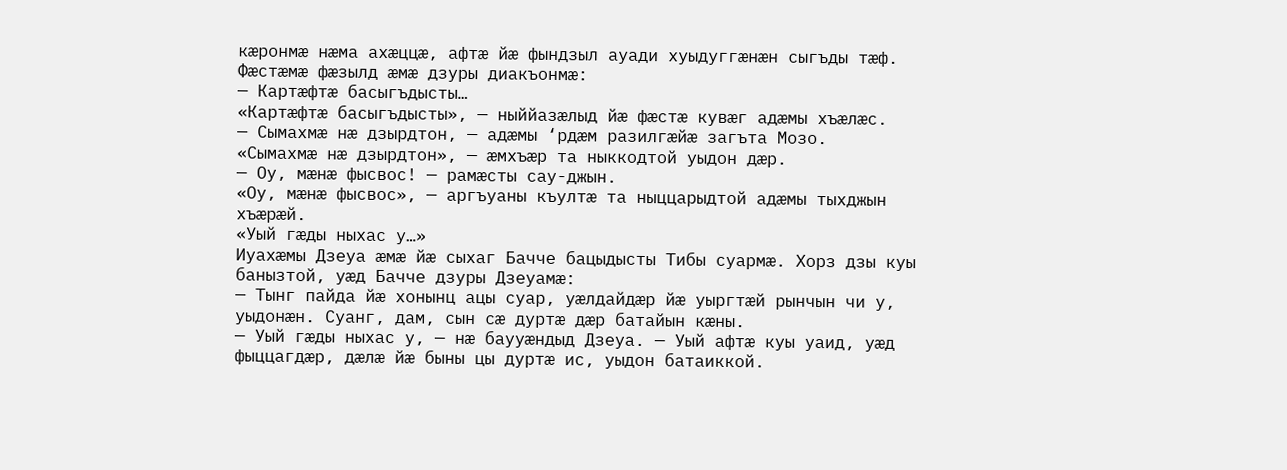кæронмæ нæма ахæццæ, афтæ йæ фындзыл ауади хуыдуггæнæн сыгъды тæф. Фæстæмæ фæзылд æмæ дзуры диакъонмæ:
— Картæфтæ басыгъдысты…
«Картæфтæ басыгъдысты», — ныййазæлыд йæ фæстæ кувæг адæмы хъæлæс.
— Сымахмæ нæ дзырдтон, — адæмы ‘рдæм разилгæйæ загъта Мозо.
«Сымахмæ нæ дзырдтон», — æмхъæр та ныккодтой уыдон дæр.
— Оу, мæнæ фысвос! — рамæсты сау-джын.
«Оу, мæнæ фысвос», — аргъуаны къултæ та ныццарыдтой адæмы тыхджын хъæрæй.
«Уый гæды ныхас у…»
Иуахæмы Дзеуа æмæ йæ сыхаг Бачче бацыдысты Тибы суармæ. Хорз дзы куы банызтой, уæд Бачче дзуры Дзеуамæ:
— Тынг пайда йæ хонынц ацы суар, уæлдайдæр йæ уыргтæй рынчын чи у, уыдонæн. Суанг, дам, сын сæ дуртæ дæр батайын кæны.
— Уый гæды ныхас у, — нæ баууæндыд Дзеуа. — Уый афтæ куы уаид, уæд фыццагдæр, дæлæ йæ быны цы дуртæ ис, уыдон батаиккой.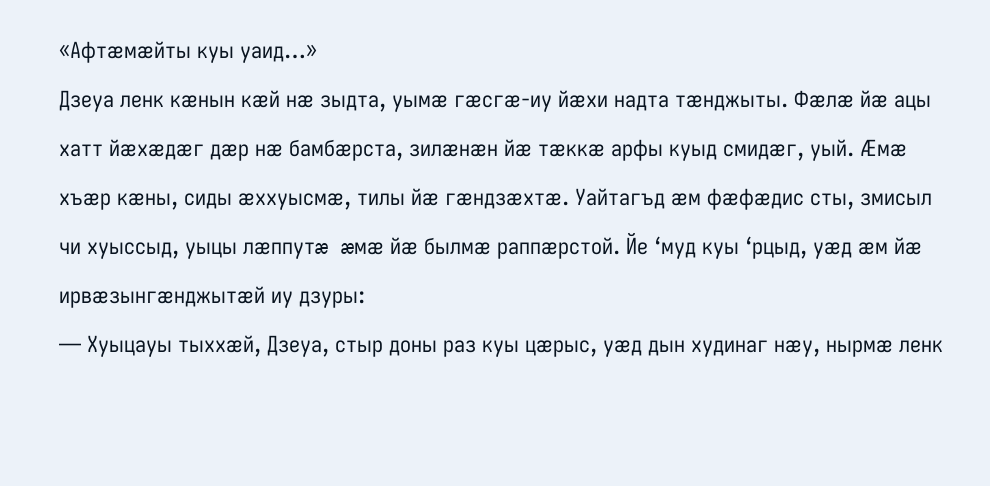«Афтæмæйты куы уаид…»
Дзеуа ленк кæнын кæй нæ зыдта, уымæ гæсгæ-иу йæхи надта тæнджыты. Фæлæ йæ ацы хатт йæхæдæг дæр нæ бамбæрста, зилæнæн йæ тæккæ арфы куыд смидæг, уый. Æмæ хъæр кæны, сиды æххуысмæ, тилы йæ гæндзæхтæ. Уайтагъд æм фæфæдис сты, змисыл чи хуыссыд, уыцы лæппутæ æмæ йæ былмæ раппæрстой. Йе ‘муд куы ‘рцыд, уæд æм йæ ирвæзынгæнджытæй иу дзуры:
— Хуыцауы тыххæй, Дзеуа, стыр доны раз куы цæрыс, уæд дын худинаг нæу, нырмæ ленк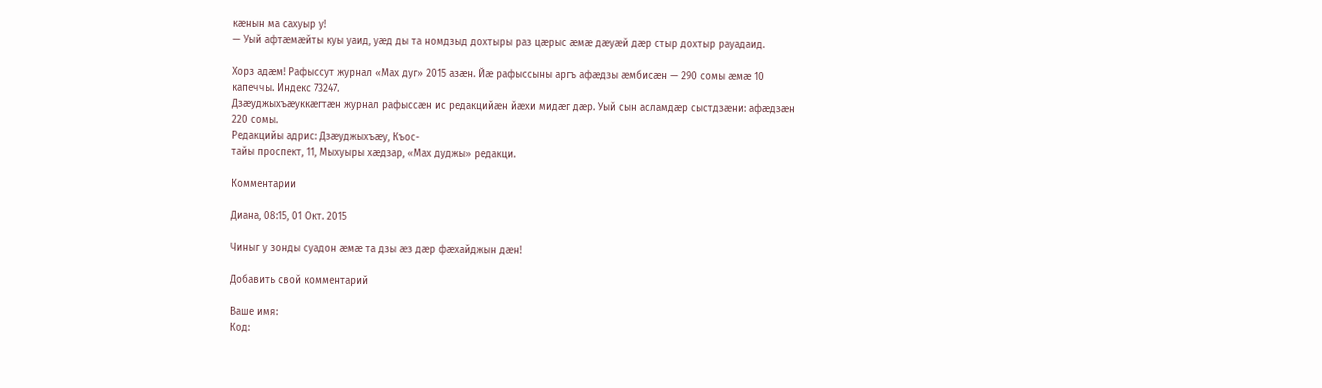кæнын ма сахуыр у!
— Уый афтæмæйты куы уаид, уæд ды та номдзыд дохтыры раз цæрыс æмæ дæуæй дæр стыр дохтыр рауадаид.

Хорз адæм! Рафыссут журнал «Мах дуг» 2015 азæн. Йæ рафыссыны аргъ афæдзы æмбисæн — 290 сомы æмæ 10 капеччы. Индекс 73247.
Дзæуджыхъæуккæгтæн журнал рафыссæн ис редакцийæн йæхи мидæг дæр. Уый сын асламдæр сыстдзæни: афæдзæн 220 сомы.
Редакцийы адрис: Дзæуджыхъæу, Къос-
тайы проспект, 11, Мыхуыры хæдзар, «Мах дуджы» редакци.

Комментарии

Диана, 08:15, 01 Окт. 2015

Чиныг у зонды суадон æмæ та дзы æз дæр фæхайджын дæн!

Добавить свой комментарий

Ваше имя:
Код: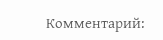Комментарий: